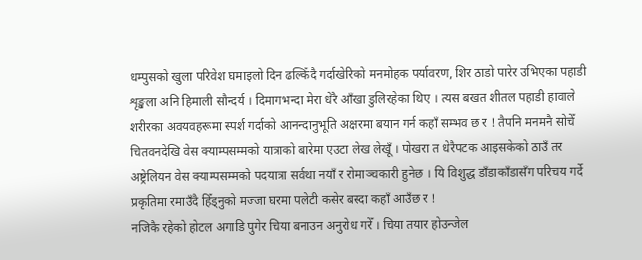धम्पुसको खुला परिवेश घमाइलो दिन ढल्किँदै गर्दाखेरिको मनमोहक पर्यावरण, शिर ठाडो पारेर उभिएका पहाडी शृङ्खला अनि हिमाली सौन्दर्य । दिमागभन्दा मेरा धेरै आँखा डुलिरहेका थिए । त्यस बखत शीतल पहाडी हावाले शरीरका अवयवहरूमा स्पर्श गर्दाको आनन्दानुभूति अक्षरमा बयान गर्न कहाँ सम्भव छ र ! तैपनि मनमनै सोचेँ चितवनदेखि वेस क्याम्पसम्मको यात्राको बारेमा एउटा लेख लेखूँ । पोखरा त धेरैपटक आइसकेको ठाउँ तर अष्ट्रेलियन वेस क्याम्पसम्मको पदयात्रा सर्वथा नयाँ र रोमाञ्चकारी हुनेछ । यि विशुद्ध डाँडाकाँडासँग परिचय गर्दे प्रकृतिमा रमाउँदै हिँड्नुको मज्जा घरमा पलेटी कसेर बस्दा कहाँ आउँछ र !
नजिकै रहेको होटल अगाडि पुगेर चिया बनाउन अनुरोध गरेँ । चिया तयार होउन्जेल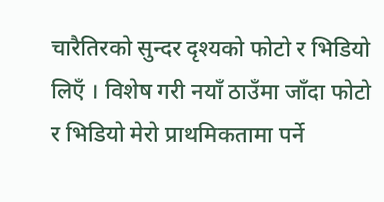चारैतिरको सुन्दर दृश्यको फोटो र भिडियो लिएँ । विशेष गरी नयाँ ठाउँमा जाँदा फोटो र भिडियो मेरो प्राथमिकतामा पर्ने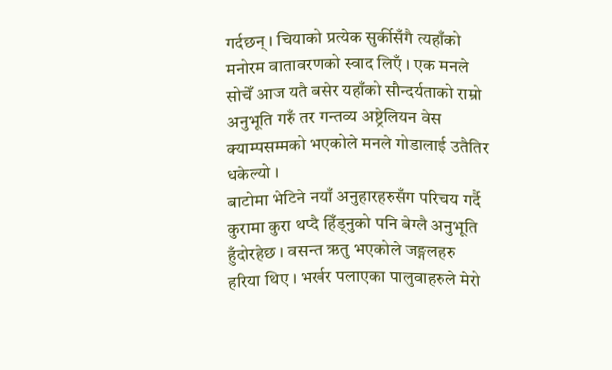गर्दछन् । चियाको प्रत्येक सुर्कीसँगै त्यहाँको मनोरम वातावरणको स्वाद लिएँ । एक मनले सोचेँ आज यतै बसेर यहाँको सौन्दर्यताको राम्रो अनुभूति गरुँ तर गन्तव्य अष्ट्रेलियन वेस क्याम्पसम्मको भएकोले मनले गोडालाई उतैतिर धकेल्यो ।
बाटोमा भेटिने नयाँ अनुहारहरुसँग परिचय गर्दै कुरामा कुरा थप्दै हिँड्नुको पनि बेग्लै अनुभूति हुँदोरहेछ । वसन्त ऋतु भएकोले जङ्गलहरु हरिया थिए । भर्खर पलाएका पालुवाहरुले मेरो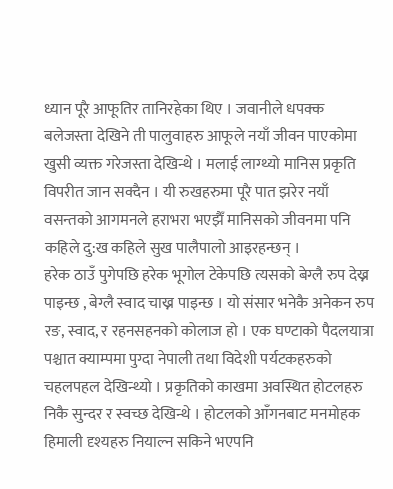ध्यान पूरै आफूतिर तानिरहेका थिए । जवानीले धपक्क बलेजस्ता देखिने ती पालुवाहरु आफूले नयाँ जीवन पाएकोमा खुसी व्यक्त गरेजस्ता देखिन्थे । मलाई लाग्थ्यो मानिस प्रकृति विपरीत जान सक्दैन । यी रुखहरुमा पूरै पात झरेर नयाँ वसन्तको आगमनले हराभरा भएझैँ मानिसको जीवनमा पनि कहिले दु:ख कहिले सुख पालैपालो आइरहन्छन् ।
हरेक ठाउँ पुगेपछि हरेक भूगोल टेकेपछि त्यसको बेग्लै रुप देख्न पाइन्छ , बेग्लै स्वाद चाख्न पाइन्छ । यो संसार भनेकै अनेकन रुप रङ, स्वाद, र रहनसहनको कोलाज हो । एक घण्टाको पैदलयात्रा पश्चात क्याम्पमा पुग्दा नेपाली तथा विदेशी पर्यटकहरुको चहलपहल देखिन्थ्यो । प्रकृतिको काखमा अवस्थित होटलहरु निकै सुन्दर र स्वच्छ देखिन्थे । होटलको आँगनबाट मनमोहक हिमाली दृश्यहरु नियाल्न सकिने भएपनि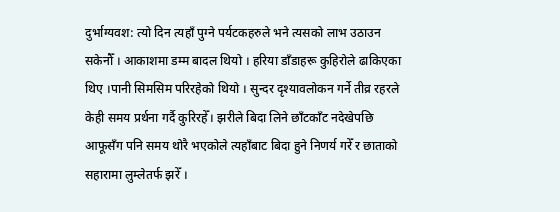दुर्भाग्यवश: त्यो दिन त्यहाँ पुग्ने पर्यटकहरुले भने त्यसको लाभ उठाउन सकेनौँ । आकाशमा डम्म बादल थियो । हरिया डाँडाहरू कुहिरोले ढाकिएका थिए ।पानी सिमसिम परिरहेको थियो । सुन्दर दृश्यावलोकन गर्ने तीव्र रहरले केही समय प्रर्थना गर्दै कुरिरहेँ। झरीले बिदा लिने छाँटकाँट नदेखेपछि आफूसँग पनि समय थोरै भएकोले त्यहाँबाट बिदा हुने निणर्य गरेँ र छाताको सहारामा लुम्लेतर्फ झरेँ ।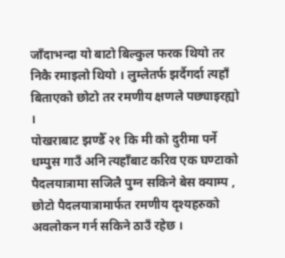जाँदाभन्दा यो बाटो बिल्कुल फरक थियो तर निकै रमाइलो थियो । लुम्लेतर्फ झर्दैगर्दा त्यहाँ बिताएको छोटो तर रमणीय क्षणले पछ्याइरह्यो ।
पोखराबाट झण्डैँ २१ कि मी को दुरीमा पर्ने धम्पुस गाउँ अनि त्यहाँबाट करिव एक घण्टाको पैदलयात्रामा सजिलै पुग्न सकिने बेस क्याम्प , छोटो पैदलयात्रामार्फत रमणीय दृश्यहरुको अवलोकन गर्न सकिने ठाउँ रहेछ ।